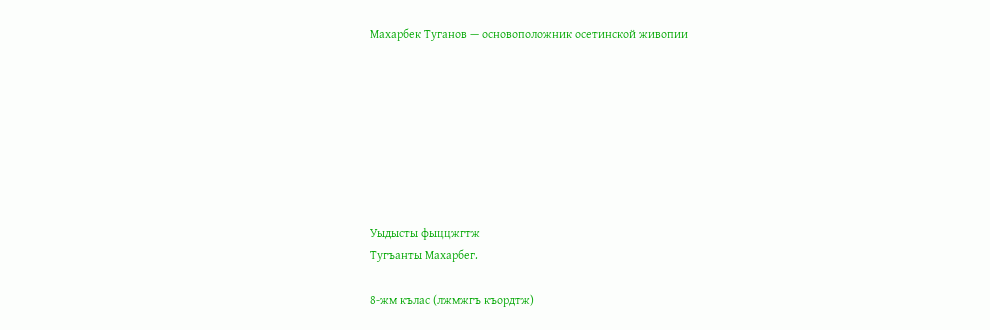Махарбек Туганов — основоположник осетинской живопии








Уыдысты фыццжгтж
Тугъанты Махарбег.

8-жм кълас (лжмжгъ къордтж)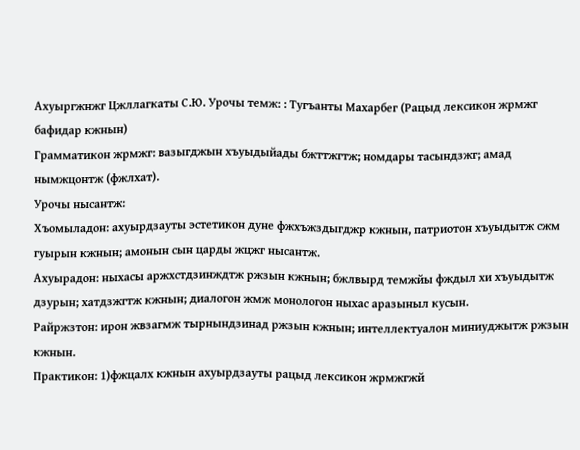Ахуыргжнжг Цжллагкаты С.Ю. Урочы темж: : Тугъанты Махарбег (Рацыд лексикон жрмжг бафидар кжнын)
Грамматикон жрмжг: вазыгджын хъуыдыйады бжттжгтж; номдары тасындзжг; амад нымжцонтж (фжлхат).
Урочы нысантж:
Хъомыладон: ахуырдзауты эстетикон дуне фжхъжздыгджр кжнын, патриотон хъуыдытж сжм гуырын кжнын; амонын сын царды жцжг нысантж.
Ахуырадон: ныхасы аржхстдзинждтж ржзын кжнын; бжлвырд темжйы фждыл хи хъуыдытж дзурын; хатдзжгтж кжнын; диалогон жмж монологон ныхас аразыныл кусын.
Райржзтон: ирон жвзагмж тырнындзинад ржзын кжнын; интеллектуалон миниуджытж ржзын кжнын.
Практикон: 1)фжцалх кжнын ахуырдзауты рацыд лексикон жрмжгжй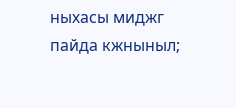ныхасы миджг пайда кжныныл;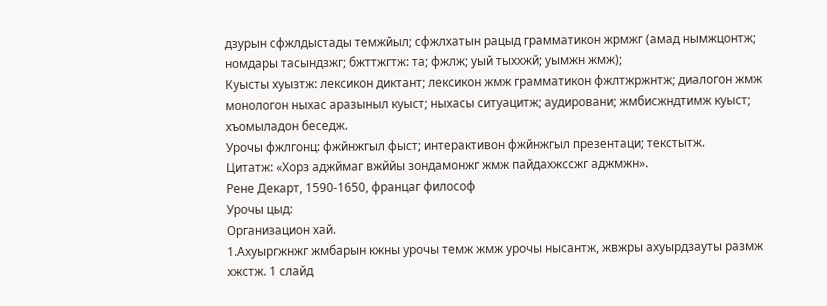дзурын сфжлдыстады темжйыл; сфжлхатын рацыд грамматикон жрмжг (амад нымжцонтж; номдары тасындзжг; бжттжгтж: та; фжлж; уый тыххжй; уымжн жмж);
Куысты хуызтж: лексикон диктант; лексикон жмж грамматикон фжлтжржнтж; диалогон жмж монологон ныхас аразыныл куыст; ныхасы ситуацитж; аудировани; жмбисжндтимж куыст; хъомыладон беседж.
Урочы фжлгонц: фжйнжгыл фыст; интерактивон фжйнжгыл презентаци; текстытж.
Цитатж: «Хорз аджймаг вжййы зондамонжг жмж пайдахжссжг аджмжн».
Рене Декарт, 1590-1650, францаг философ
Урочы цыд:
Организацион хай.
1.Ахуыргжнжг жмбарын кжны урочы темж жмж урочы нысантж, жвжры ахуырдзауты размж хжстж. 1 слайд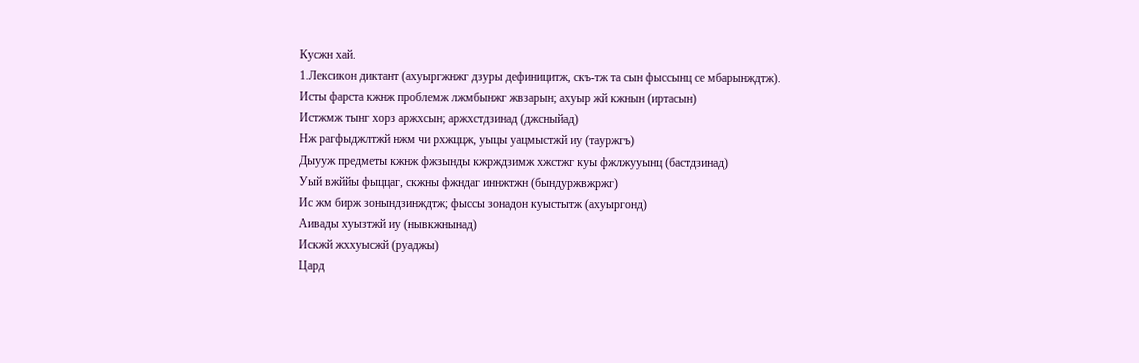Кусжн хай.
1.Лексикон диктант (ахуыргжнжг дзуры дефиницитж, скъ-тж та сын фыссынц се мбарынждтж).
Исты фарста кжнж проблемж лжмбынжг жвзарын; ахуыр жй кжнын (иртасын)
Истжмж тынг хорз аржхсын; аржхстдзинад (джсныйад)
Нж рагфыджлтжй нжм чи рхжццж, уыцы уацмыстжй иу (тауржгъ)
Дыууж предметы кжнж фжзынды кжрждзимж хжстжг куы фжлжууынц (бастдзинад)
Уый вжййы фыццаг, скжны фжндаг иннжтжн (бындуржвжржг)
Ис жм бирж зонындзинждтж; фыссы зонадон куыстытж (ахуыргонд)
Аивады хуызтжй иу (нывкжнынад)
Искжй жххуысжй (руаджы)
Цард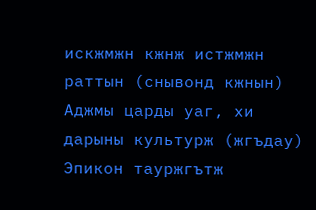искжмжн кжнж истжмжн раттын (снывонд кжнын)
Аджмы царды уаг, хи дарыны культурж (жгъдау)
Эпикон тауржгътж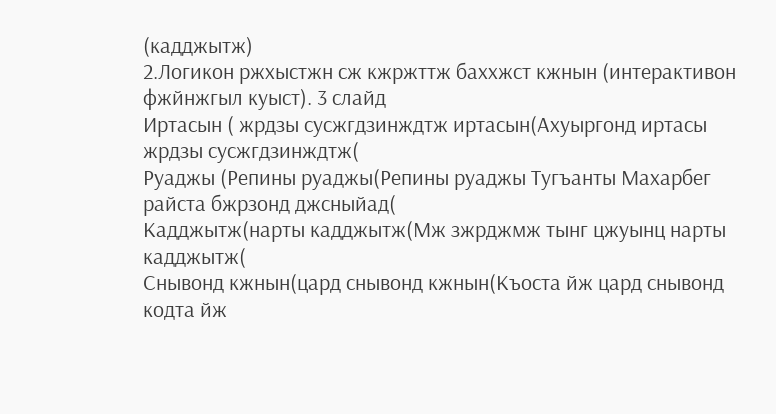(кадджытж)
2.Логикон ржхыстжн сж кжржттж баххжст кжнын (интерактивон фжйнжгыл куыст). 3 слайд
Иртасын ( жрдзы сусжгдзинждтж иртасын(Ахуыргонд иртасы жрдзы сусжгдзинждтж(
Руаджы (Репины руаджы(Репины руаджы Тугъанты Махарбег райста бжрзонд джсныйад(
Кадджытж(нарты кадджытж(Мж зжрджмж тынг цжуынц нарты кадджытж(
Снывонд кжнын(цард снывонд кжнын(Къоста йж цард снывонд кодта йж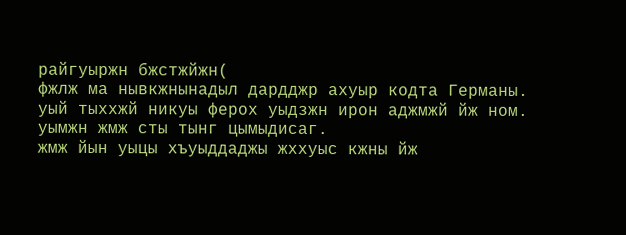райгуыржн бжстжйжн(
фжлж ма нывкжнынадыл дардджр ахуыр кодта Германы.
уый тыххжй никуы ферох уыдзжн ирон аджмжй йж ном.
уымжн жмж сты тынг цымыдисаг.
жмж йын уыцы хъуыддаджы жххуыс кжны йж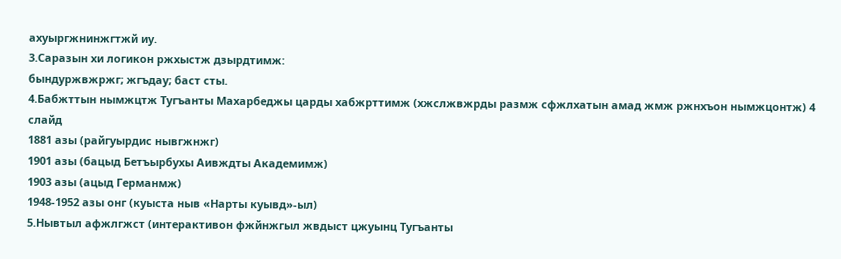ахуыргжнинжгтжй иу.
3.Саразын хи логикон ржхыстж дзырдтимж:
бындуржвжржг; жгъдау; баст сты.
4.Бабжттын нымжцтж Тугъанты Махарбеджы царды хабжрттимж (хжслжвжрды размж сфжлхатын амад жмж ржнхъон нымжцонтж) 4 слайд
1881 азы (райгуырдис нывгжнжг)
1901 азы (бацыд Бетъырбухы Аивждты Академимж)
1903 азы (ацыд Германмж)
1948-1952 азы онг (куыста ныв «Нарты куывд»-ыл)
5.Нывтыл афжлгжст (интерактивон фжйнжгыл жвдыст цжуынц Тугъанты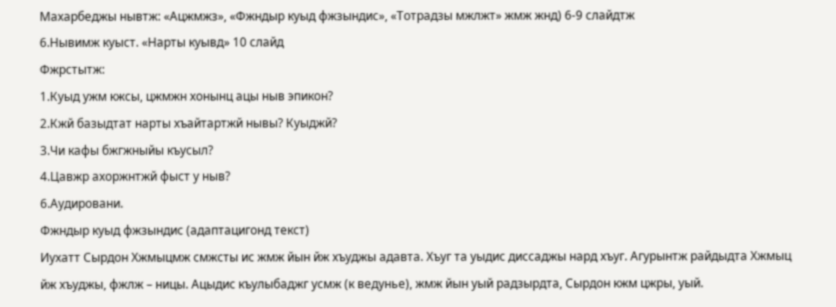Махарбеджы нывтж: «Ацжмжз», «Фжндыр куыд фжзындис», «Тотрадзы мжлжт» жмж жнд) 6-9 слайдтж
6.Нывимж куыст. «Нарты куывд» 10 слайд
Фжрстытж:
1.Куыд ужм кжсы, цжмжн хонынц ацы ныв эпикон?
2.Кжй базыдтат нарты хъайтартжй нывы? Куыджй?
3.Чи кафы бжгжныйы къусыл?
4.Цавжр ахоржнтжй фыст у ныв?
6.Аудировани.
Фжндыр куыд фжзындис (адаптацигонд текст)
Иухатт Сырдон Хжмыцмж смжсты ис жмж йын йж хъуджы адавта. Хъуг та уыдиc диссаджы нард хъуг. Агурынтж райдыдта Хжмыц йж хъуджы, фжлж – ницы. Ацыдис къулыбаджг усмж (к ведунье), жмж йын уый радзырдта, Сырдон кжм цжры, уый.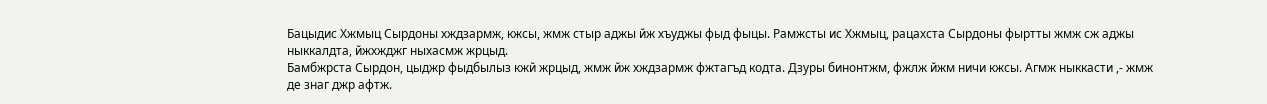Бацыдис Хжмыц Сырдоны хждзармж, кжсы, жмж стыр аджы йж хъуджы фыд фыцы. Рамжсты ис Хжмыц, рацахста Сырдоны фыртты жмж сж аджы ныккалдта, йжхжджг ныхасмж жрцыд.
Бамбжрста Сырдон, цыджр фыдбылыз кжй жрцыд, жмж йж хждзармж фжтагъд кодта. Дзуры бинонтжм, фжлж йжм ничи кжсы. Агмж ныккасти ,- жмж де знаг джр афтж.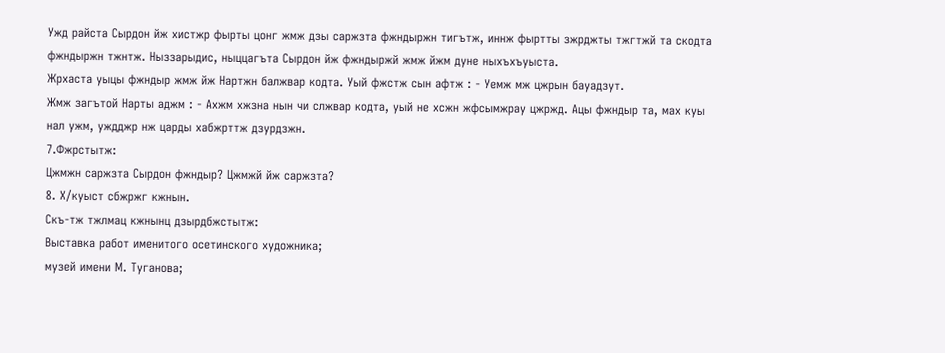Ужд райста Сырдон йж хистжр фырты цонг жмж дзы саржзта фжндыржн тигътж, иннж фыртты зжрджты тжгтжй та скодта фжндыржн тжнтж. Ныззарыдис, ныццагъта Сырдон йж фжндыржй жмж йжм дуне ныхъхъуыста.
Жрхаста уыцы фжндыр жмж йж Нартжн балжвар кодта. Уый фжстж сын афтж : - Уемж мж цжрын бауадзут.
Жмж загътой Нарты аджм : - Ахжм хжзна нын чи слжвар кодта, уый не хсжн жфсымжрау цжржд. Ацы фжндыр та, мах куы нал ужм, уждджр нж царды хабжрттж дзурдзжн.
7.Фжрстытж:
Цжмжн саржзта Сырдон фжндыр? Цжмжй йж саржзта?
8. Х/куыст сбжржг кжнын.
Скъ-тж тжлмац кжнынц дзырдбжстытж:
Выставка работ именитого осетинского художника;
музей имени М. Туганова;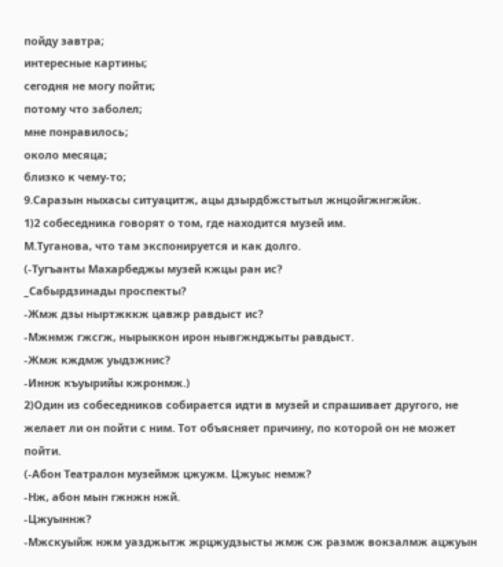пойду завтра;
интересные картины;
сегодня не могу пойти;
потому что заболел;
мне понравилось;
около месяца;
близко к чему-то;
9.Саразын ныхасы ситуацитж, ацы дзырдбжстытыл жнцойгжнгжйж.
1)2 собеседника говорят о том, где находится музей им.
М.Туганова, что там экспонируется и как долго.
(-Тугъанты Махарбеджы музей кжцы ран ис?
_Сабырдзинады проспекты?
-Жмж дзы ныртжккж цавжр равдыст ис?
-Мжнмж гжсгж, нырыккон ирон нывгжнджыты равдыст.
-Жмж кждмж уыдзжнис?
-Иннж къуырийы кжронмж.)
2)Один из собеседников собирается идти в музей и спрашивает другого, не желает ли он пойти с ним. Тот объясняет причину, по которой он не может пойти.
(-Абон Театралон музеймж цжужм. Цжуыс немж?
-Нж, абон мын гжнжн нжй.
-Цжуыннж?
-Мжскуыйж нжм уазджытж жрцжудзысты жмж сж размж вокзалмж ацжуын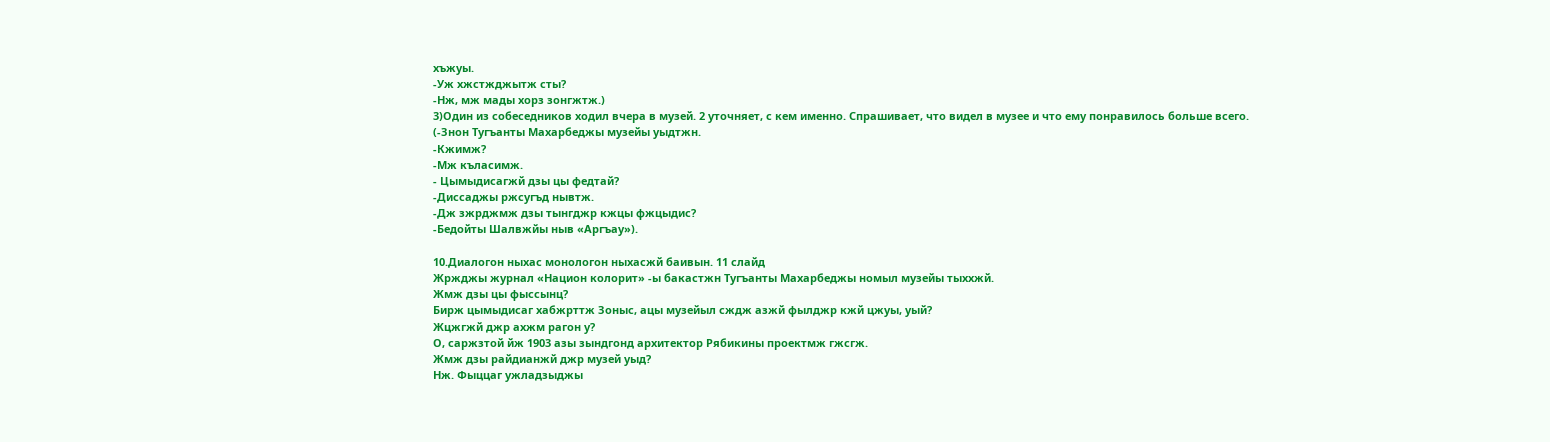хъжуы.
-Уж хжстжджытж сты?
-Нж, мж мады хорз зонгжтж.)
3)Один из собеседников ходил вчера в музей. 2 уточняет, с кем именно. Спрашивает, что видел в музее и что ему понравилось больше всего.
(-Знон Тугъанты Махарбеджы музейы уыдтжн.
-Кжимж?
-Мж къласимж.
- Цымыдисагжй дзы цы федтай?
-Диссаджы ржсугъд нывтж.
-Дж зжрджмж дзы тынгджр кжцы фжцыдис?
-Бедойты Шалвжйы ныв «Аргъау»).

10.Диалогон ныхас монологон ныхасжй баивын. 11 слайд
Жржджы журнал «Национ колорит» -ы бакастжн Тугъанты Махарбеджы номыл музейы тыххжй.
Жмж дзы цы фыссынц?
Бирж цымыдисаг хабжрттж Зоныс, ацы музейыл сждж азжй фылджр кжй цжуы, уый?
Жцжгжй джр ахжм рагон у?
О, саржзтой йж 1903 азы зындгонд архитектор Рябикины проектмж гжсгж.
Жмж дзы райдианжй джр музей уыд?
Нж. Фыццаг ужладзыджы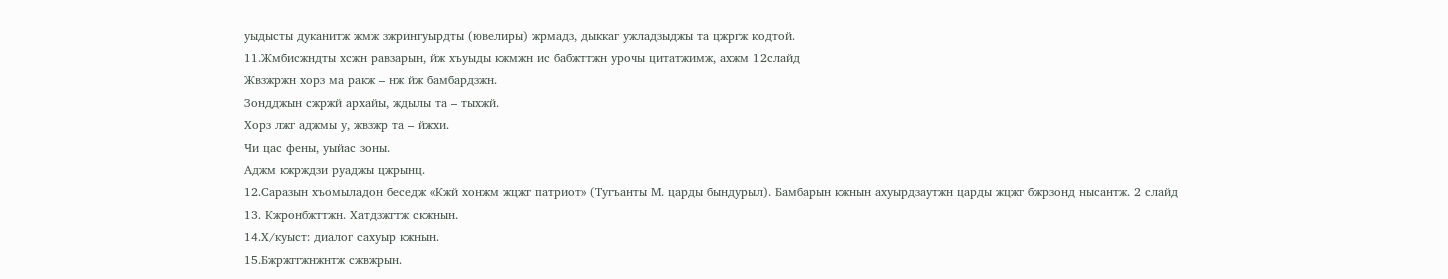уыдысты дуканитж жмж зжрингуырдты (ювелиры) жрмадз, дыккаг ужладзыджы та цжргж кодтой.
11.Жмбисжндты хсжн равзарын, йж хъуыды кжмжн ис бабжттжн урочы цитатжимж, ахжм 12слайд
Жвзжржн хорз ма ракж – нж йж бамбардзжн.
Зондджын сжржй архайы, ждылы та – тыхжй.
Хорз лжг аджмы у, жвзжр та – йжхи.
Чи цас фены, уыйас зоны.
Аджм кжрждзи руаджы цжрынц.
12.Саразын хъомыладон беседж «Кжй хонжм жцжг патриот» (Тугъанты М. царды бындурыл). Бамбарын кжнын ахуырдзаутжн царды жцжг бжрзонд нысантж. 2 слайд
13. Кжронбжттжн. Хатдзжгтж скжнын.
14.Х/куыст: диалог сахуыр кжнын.
15.Бжржггжнжнтж сжвжрын.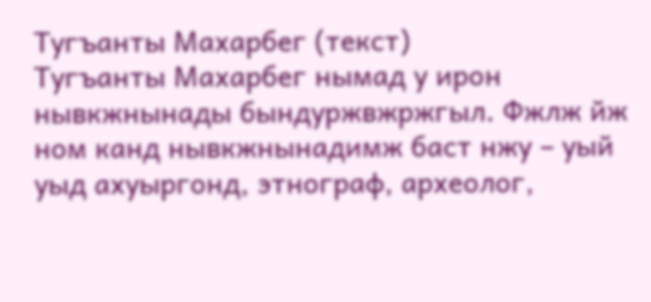Тугъанты Махарбег (текст)
Тугъанты Махарбег нымад у ирон нывкжнынады бындуржвжржгыл. Фжлж йж ном канд нывкжнынадимж баст нжу – уый уыд ахуыргонд, этнограф, археолог,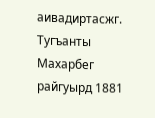аивадиртасжг.
Тугъанты Махарбег райгуырд 1881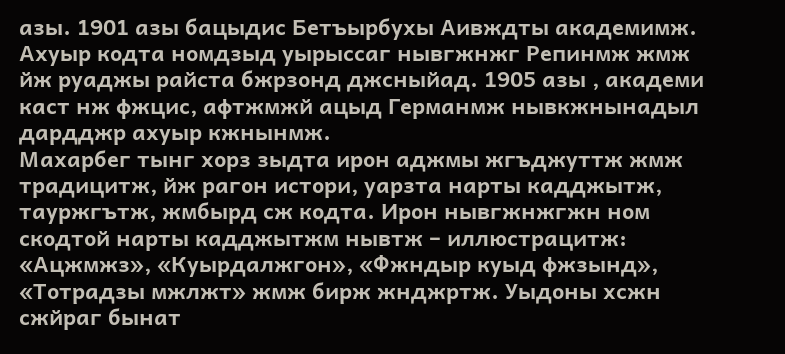азы. 1901 азы бацыдис Бетъырбухы Аивждты академимж. Ахуыр кодта номдзыд уырыссаг нывгжнжг Репинмж жмж йж руаджы райста бжрзонд джсныйад. 1905 азы , академи каст нж фжцис, афтжмжй ацыд Германмж нывкжнынадыл дардджр ахуыр кжнынмж.
Махарбег тынг хорз зыдта ирон аджмы жгъджуттж жмж традицитж, йж рагон истори, уарзта нарты кадджытж, тауржгътж, жмбырд сж кодта. Ирон нывгжнжгжн ном скодтой нарты кадджытжм нывтж – иллюстрацитж: «Ацжмжз», «Куырдалжгон», «Фжндыр куыд фжзынд», «Тотрадзы мжлжт» жмж бирж жнджртж. Уыдоны хсжн сжйраг бынат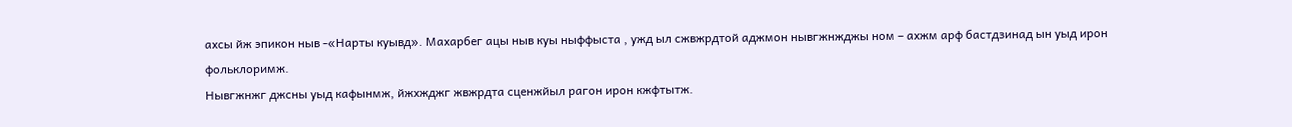ахсы йж эпикон ныв -«Нарты куывд». Махарбег ацы ныв куы ныффыста , ужд ыл сжвжрдтой аджмон нывгжнжджы ном – ахжм арф бастдзинад ын уыд ирон фольклоримж.
Нывгжнжг джсны уыд кафынмж, йжхжджг жвжрдта сценжйыл рагон ирон кжфтытж.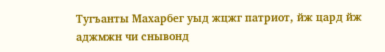Тугъанты Махарбег уыд жцжг патриот, йж цард йж аджмжн чи снывонд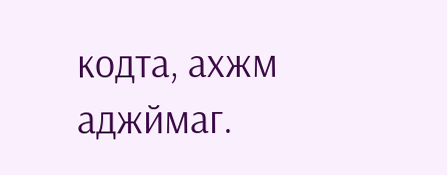кодта, ахжм аджймаг.